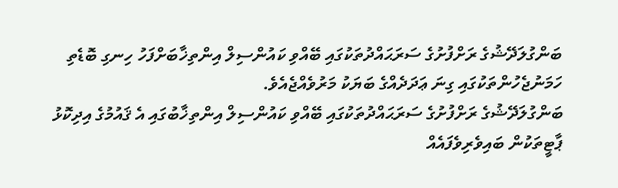ބަންގުލަދޭޝުގެ ރަށްފުށުގެ ސަރަޙައްދުތަކުގައި ބޭއްވި ކައުންސިލް އިންތިޚާބަށްފަހު ހިނގި ބޮޑެތި ހަމަނުޖެހުންތަކުގައި ގިނަ ޢަދަދެއްގެ ބަޔަކު މަރުވެއްޖެއެވެ.
ބަންގުލަދޭޝުގެ ރަށްފުށުގެ ސަރަޙައްދުތަކުގައި ބޭއްވި ކައުންސިލް އިންތިޚާބުގައި އެ ޤައުމުގެ އިދިކޮޅު ޕާޓީތަކުން ބައިވެރިވެފައެއް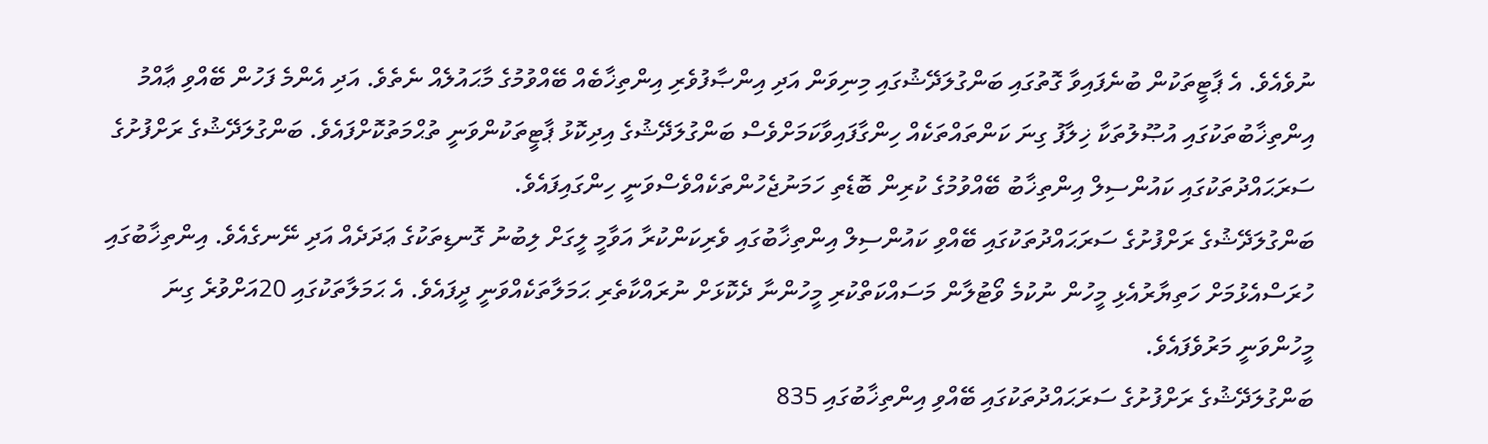ނުވެއެވެ. އެ ޕާޓީތަކުން ބުނެފައިވާ ގޮތުގައި ބަންގުލަދޭޝުގައި މިނިވަން އަދި އިންޞާފުވެރި އިންތިޚާބެއް ބޭއްވުމުގެ މާޙައުލެއް ނެތެވެ. އަދި އެންމެ ފަހުން ބޭއްވި ޢާއްމު އިންތިޚާބުތަކުގައި އުޞޫލުތަކާ ޚިލާފު ގިނަ ކަންތައްތަކެއް ހިންގާފައިވާކަމަށްވެސް ބަންގުލަދޭޝުގެ އިދިކޮޅު ޕާޓީތަކުންވަނީ ތުޙްމަތުކޮށްފައެވެ. ބަންގުލަދޭޝުގެ ރަށްފުށުގެ ސަރަޙައްދުތަކުގައި ކައުންސިލް އިންތިޚާބު ބޭއްވުމުގެ ކުރިން ބޮޑެތި ހަމަނުޖެހުންތަކެއްވެސްވަނީ ހިންގައިފައެވެ.
ބަންގުލަދޭޝުގެ ރަށްފުށުގެ ސަރަޙައްދުތަކުގައި ބޭއްވި ކައުންސިލް އިންތިޚާބުގައި ވެރިކަންކުރާ އަވާމީ ލީގަށް ލިބުނު ގޮނޑިތަކުގެ ޢަދަދެއް އަދި ނޭނގެއެވެ. އިންތިޚާބުގައި ހުރަސްއެޅުމަށް ހަތިޔާރުއެޅި މީހުން ނުކުމެ ވޯޓުލާން މަސައްކަތްކުރި މީހުންނާ ދެކޮޅަށް ނުރައްކާތެރި ޙަމަލާތަކެއްވަނީ ދީފައެވެ. އެ ޙަމަލާތަކުގައި 20އަށްވުރެ ގިނަ މީހުންވަނީ މަރުވެފައެވެ.
ބަންގުލަދޭޝުގެ ރަށްފުށުގެ ސަރަޙައްދުތަކުގައި ބޭއްވި އިންތިޚާބުގައި 835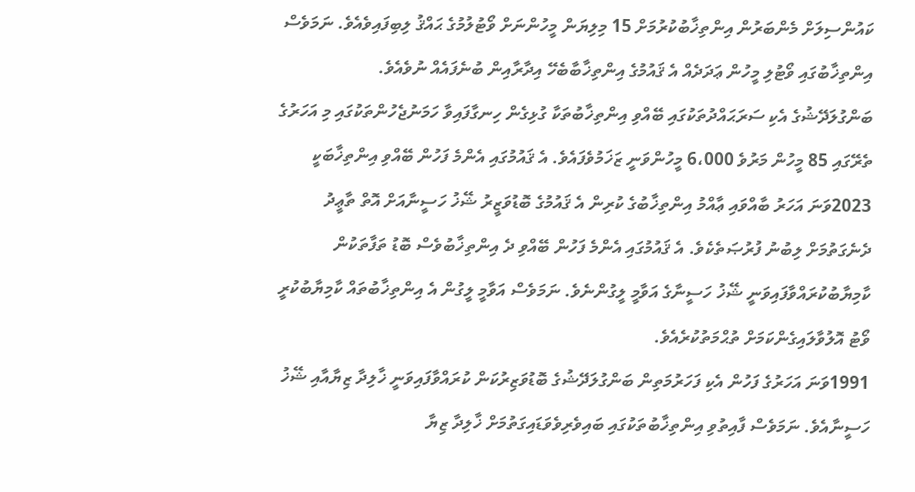ކައުންސިލަށް މެންބަރުން އިންތިޚާބުކުރުމަށް 15 މިލިޔަން މީހުންނަށް ވޯޓުލުމުގެ ޙައްޤު ލިބިފައިވެއެވެ. ނަމަވެސް އިންތިޚާބުގައި ވޯޓުލި މީހުން ޢަދަދެއް އެ ޤައުމުގެ އިންތިޚާބާބެހޭ އިދާރާއިން ބުނެފައެއް ނުވެއެވެ.
ބަންގުލަދޭޝުގެ އެކި ސަރަޙައްދުތަކުގައި ބޭއްވި އިންތިޚާބުތަކާ ގުޅިގެން ހިނގާފައިވާ ހަމަނުޖެހުންތަކުގައި މި އަހަރުގެ ތެރޭގައި 85 މީހުން މަރުވެ 6،000 މީހުންވަނީ ޒަޚަމުވެފައެވެ. އެ ޤައުމުގައި އެންމެ ފަހުން ބޭއްވި އިންތިޚާބަކީ 2023ވަނަ އަހަރު ބާއްވައި ޢާއްމު އިންތިޚާބުގެ ކުރިން އެ ޤައުމުގެ ބޮޑުވަޒީރު ޝޭޚު ހަސީނާއަށް އޮތް ތާޢީދު ދެނެގަތުމަށް ލިބުނު ފުރުޞަތެކެވެ. އެ ޤައުމުގައި އެންމެ ފަހުން ބޭއްވި ދެ އިންތިޚާބުވެސް ބޮޑު ތަފާތަކުން ކާމިޔާބުކުރައްވާފައިވަނީ ޝޭޚު ހަސީނާގެ އަވާމީ ލީގުންނެވެ. ނަމަވެސް އަވާމީ ލީގުން އެ އިންތިޚާބުތައް ކާމިޔާބުކުރީ ވޯޓު އޮލުވާލައިގެންކަމަށް ތުޙްމަތުކުރެއެވެ.
1991ވަނަ އަހަރުގެ ފަހުން އެކި ފަހަރުމަތިން ބަންގުލަދޭޝުގެ ބޮޑުވަޒިރުކަން ކުރައްވާފައިވަނީ ޚާލިދާ ޒިޔާއާއި ޝޭޚު ހަސީނާއެވެ. ނަމަވެސް ފާއިތުވި އިންތިޚާބުތަކުގައި ބައިވެރިވެވަޑައިގަތުމަށް ޚާލިދާ ޒިޔާ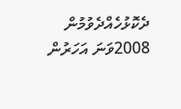ދެކޮޅުހެއްދެވުމުން 2008ވަނަ އަހަރުން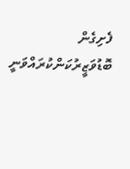ފެށިގެން ބޮޑުވަޒީރުކަންކުރައްވަނީ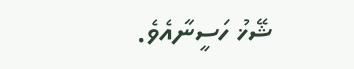ޝޭޚު ހަސީނާއެވެ.